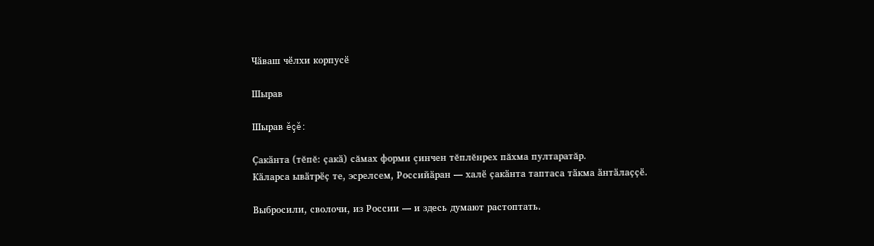Чӑваш чӗлхи корпусӗ

Шырав

Шырав ĕçĕ:

Ҫакӑнта (тĕпĕ: ҫакӑ) сăмах форми çинчен тĕплĕнрех пăхма пултаратăр.
Кӑларса ывӑтрӗҫ те, эсрелсем, Российӑран — халӗ ҫакӑнта таптаса тӑкма ӑнтӑлаҫҫӗ.

Выбросили, сволочи, из России — и здесь думают растоптать.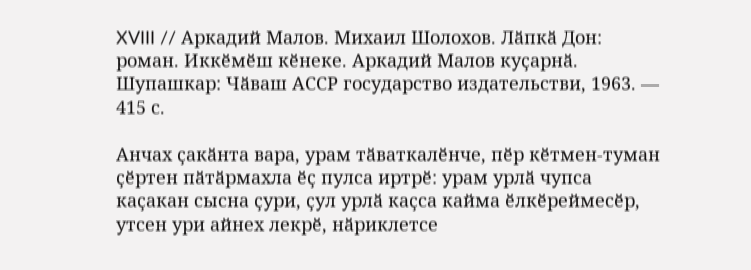XVIII // Аркадий Малов. Михаил Шолохов. Лӑпкӑ Дон: роман. Иккӗмӗш кӗнеке. Аркадий Малов куҫарнӑ. Шупашкар: Чӑваш АССР государство издательстви, 1963. — 415 с.

Анчах ҫакӑнта вара, урам тӑваткалӗнче, пӗр кӗтмен-туман ҫӗртен пӑтӑрмахла ӗҫ пулса иртрӗ: урам урлӑ чупса каҫакан сысна ҫури, ҫул урлӑ каҫса кайма ӗлкӗреймесӗр, утсен ури айнех лекрӗ, нӑриклетсе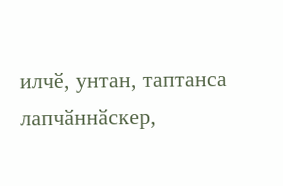илчӗ, унтан, таптанса лапчӑннӑскер,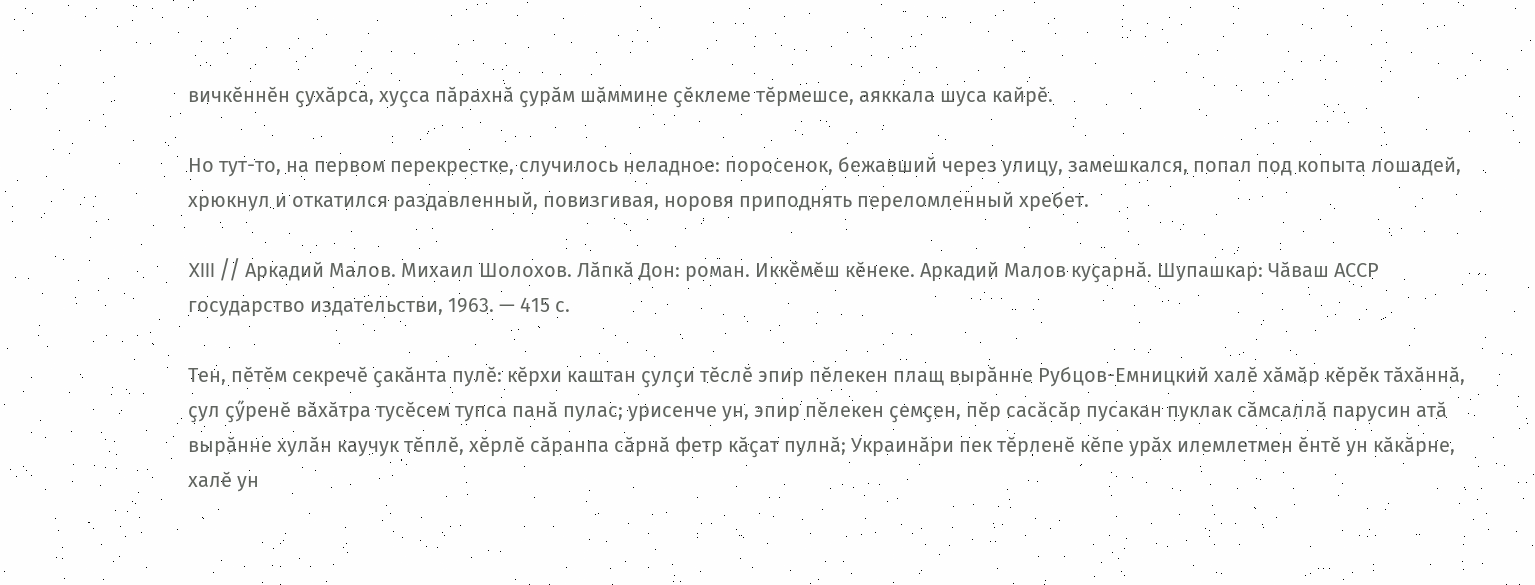вичкӗннӗн ҫухӑрса, хуҫса пӑрахнӑ ҫурӑм шӑммине ҫӗклеме тӗрмешсе, аяккала шуса кайрӗ.

Но тут-то, на первом перекрестке, случилось неладное: поросенок, бежавший через улицу, замешкался, попал под копыта лошадей, хрюкнул и откатился раздавленный, повизгивая, норовя приподнять переломленный хребет.

XIII // Аркадий Малов. Михаил Шолохов. Лӑпкӑ Дон: роман. Иккӗмӗш кӗнеке. Аркадий Малов куҫарнӑ. Шупашкар: Чӑваш АССР государство издательстви, 1963. — 415 с.

Тен, пӗтӗм секречӗ ҫакӑнта пулӗ: кӗрхи каштан ҫулҫи тӗслӗ эпир пӗлекен плащ вырӑнне Рубцов-Емницкий халӗ хӑмӑр кӗрӗк тӑхӑннӑ, ҫул ҫӳренӗ вӑхӑтра тусӗсем тупса панӑ пулас; урисенче ун, эпир пӗлекен ҫемҫен, пӗр сасӑсӑр пусакан пуклак сӑмсаллӑ парусин атӑ вырӑнне хулӑн каучук тӗплӗ, хӗрлӗ сӑранпа сӑрнӑ фетр кӑҫат пулнӑ; Украинӑри пек тӗрленӗ кӗпе урӑх илемлетмен ӗнтӗ ун кӑкӑрне, халӗ ун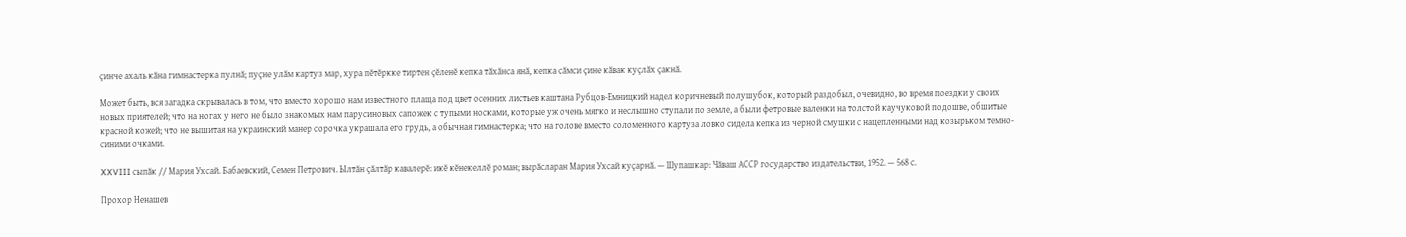ҫинче ахаль кӑна гимнастерка пулнӑ; пуҫне улӑм картуз мар, хура пӗтӗркке тиртен ҫӗленӗ кепка тӑхӑнса янӑ, кепка сӑмси ҫине кӑвак куҫлӑх ҫакнӑ.

Может быть, вся загадка скрывалась в том, что вместо хорошо нам известного плаща под цвет осенних листьев каштана Рубцов-Емницкий надел коричневый полушубок, который раздобыл, очевидно, во время поездки у своих новых приятелей; что на ногах у него не было знакомых нам парусиновых сапожек с тупыми носками, которые уж очень мягко и неслышно ступали по земле, а были фетровые валенки на толстой каучуковой подошве, обшитые красной кожей; что не вышитая на украинский манер сорочка украшала его грудь, а обычная гимнастерка; что на голове вместо соломенного картуза ловко сидела кепка из черной смушки с нацепленными над козырьком темно-синими очками.

XXVIII сыпӑк // Мария Ухсай. Бабаевский, Семен Петрович. Ылтӑн ҫӑлтӑр кавалерӗ: икӗ кӗнекеллӗ роман; вырӑсларан Мария Ухсай куҫарнӑ. — Шупашкар: Чӑваш АССР государство издательстви, 1952. — 568 с.

Прохор Ненашев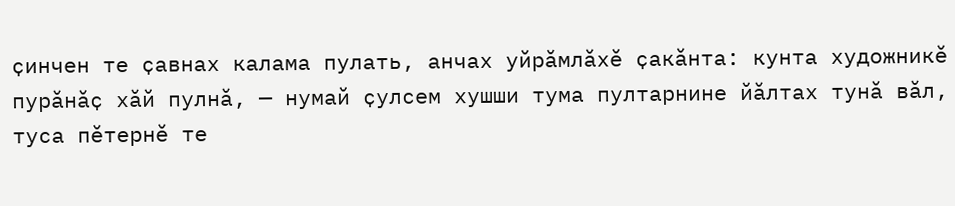ҫинчен те ҫавнах калама пулать, анчах уйрӑмлӑхӗ ҫакӑнта: кунта художникӗ пурӑнӑҫ хӑй пулнӑ, — нумай ҫулсем хушши тума пултарнине йӑлтах тунӑ вӑл, туса пӗтернӗ те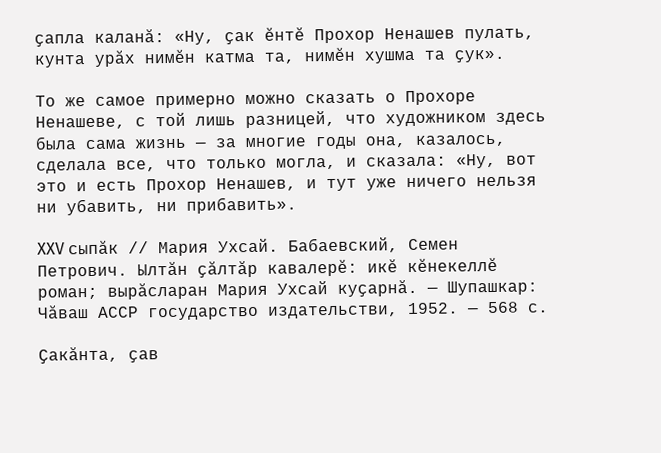ҫапла каланӑ: «Ну, ҫак ӗнтӗ Прохор Ненашев пулать, кунта урӑх нимӗн катма та, нимӗн хушма та ҫук».

То же самое примерно можно сказать о Прохоре Ненашеве, с той лишь разницей, что художником здесь была сама жизнь — за многие годы она, казалось, сделала все, что только могла, и сказала: «Ну, вот это и есть Прохор Ненашев, и тут уже ничего нельзя ни убавить, ни прибавить».

XXV сыпӑк // Мария Ухсай. Бабаевский, Семен Петрович. Ылтӑн ҫӑлтӑр кавалерӗ: икӗ кӗнекеллӗ роман; вырӑсларан Мария Ухсай куҫарнӑ. — Шупашкар: Чӑваш АССР государство издательстви, 1952. — 568 с.

Ҫакӑнта, ҫав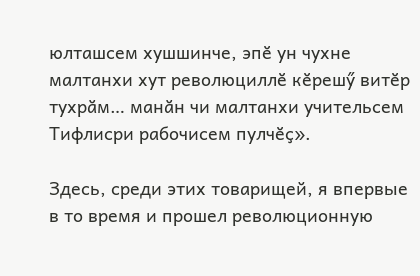юлташсем хушшинче, эпӗ ун чухне малтанхи хут революциллӗ кӗрешӳ витӗр тухрӑм… манӑн чи малтанхи учительсем Тифлисри рабочисем пулчӗҫ».

Здесь, среди этих товарищей, я впервые в то время и прошел революционную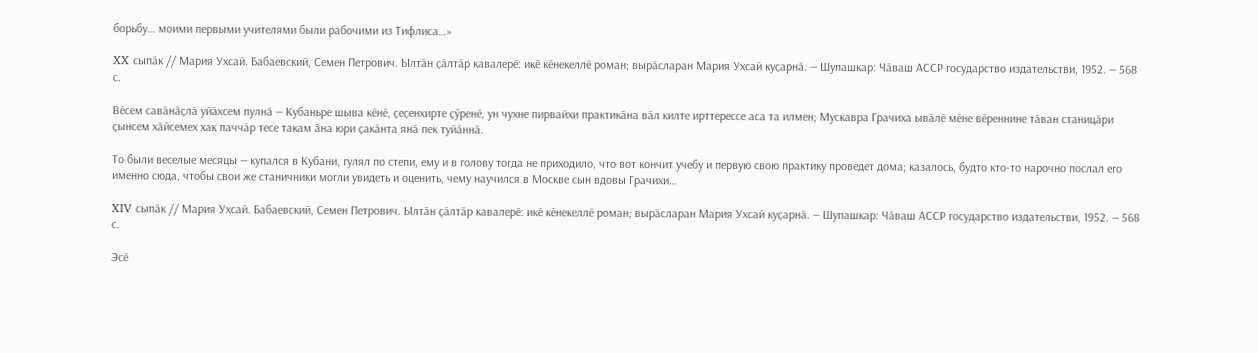борьбу… моими первыми учителями были рабочими из Тифлиса…»

XX сыпӑк // Мария Ухсай. Бабаевский, Семен Петрович. Ылтӑн ҫӑлтӑр кавалерӗ: икӗ кӗнекеллӗ роман; вырӑсларан Мария Ухсай куҫарнӑ. — Шупашкар: Чӑваш АССР государство издательстви, 1952. — 568 с.

Вӗсем савӑнӑҫлӑ уйӑхсем пулнӑ — Кубаньре шыва кӗнӗ, ҫеҫенхирте ҫӳренӗ, ун чухне пирвайхи практикӑна вӑл килте ирттерессе аса та илмен; Мускавра Грачиха ывӑлӗ мӗне вӗреннине тӑван станицӑри ҫынсем хӑйсемех хак паччӑр тесе такам ӑна юри ҫакӑнта янӑ пек туйӑннӑ.

То были веселые месяцы — купался в Кубани, гулял по степи, ему и в голову тогда не приходило, что вот кончит учебу и первую свою практику проведет дома; казалось, будто кто-то нарочно послал его именно сюда, чтобы свои же станичники могли увидеть и оценить, чему научился в Москве сын вдовы Грачихи…

XIV сыпӑк // Мария Ухсай. Бабаевский, Семен Петрович. Ылтӑн ҫӑлтӑр кавалерӗ: икӗ кӗнекеллӗ роман; вырӑсларан Мария Ухсай куҫарнӑ. — Шупашкар: Чӑваш АССР государство издательстви, 1952. — 568 с.

Эсӗ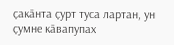ҫакӑнта ҫурт туса лартан, ун ҫумне кӑвапупах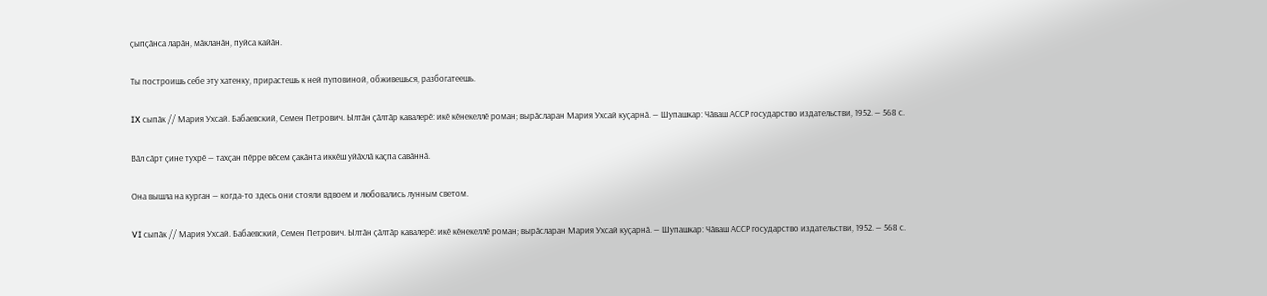ҫыпҫӑнса ларӑн, мӑкланӑн, пуйса кайӑн.

Ты построишь себе эту хатенку, прирастешь к ней пуповиной, обживешься, разбогатеешь.

IX сыпӑк // Мария Ухсай. Бабаевский, Семен Петрович. Ылтӑн ҫӑлтӑр кавалерӗ: икӗ кӗнекеллӗ роман; вырӑсларан Мария Ухсай куҫарнӑ. — Шупашкар: Чӑваш АССР государство издательстви, 1952. — 568 с.

Вӑл сӑрт ҫине тухрӗ — тахҫан пӗрре вӗсем ҫакӑнта иккӗш уйӑхлӑ каҫпа савӑннӑ.

Она вышла на курган — когда-то здесь они стояли вдвоем и любовались лунным светом.

VI сыпӑк // Мария Ухсай. Бабаевский, Семен Петрович. Ылтӑн ҫӑлтӑр кавалерӗ: икӗ кӗнекеллӗ роман; вырӑсларан Мария Ухсай куҫарнӑ. — Шупашкар: Чӑваш АССР государство издательстви, 1952. — 568 с.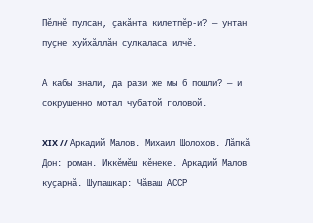Пӗлнӗ пулсан, ҫакӑнта килетпӗр-и? — унтан пуҫне хуйхӑллӑн сулкаласа илчӗ.

А кабы знали, да рази же мы б пошли? — и сокрушенно мотал чубатой головой.

XIX // Аркадий Малов. Михаил Шолохов. Лӑпкӑ Дон: роман. Иккӗмӗш кӗнеке. Аркадий Малов куҫарнӑ. Шупашкар: Чӑваш АССР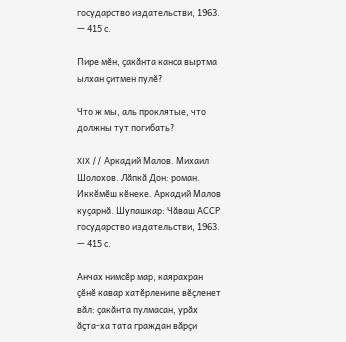государство издательстви, 1963. — 415 с.

Пире мӗн, ҫакӑнта канса выртма ылхан ҫитмен пулӗ?

Что ж мы, аль проклятые, что должны тут погибать?

XIX // Аркадий Малов. Михаил Шолохов. Лӑпкӑ Дон: роман. Иккӗмӗш кӗнеке. Аркадий Малов куҫарнӑ. Шупашкар: Чӑваш АССР государство издательстви, 1963. — 415 с.

Анчах нимсӗр мар, каярахран ҫӗнӗ кавар хатӗрленипе вӗҫленет вӑл: ҫакӑнта пулмасан, урӑх ӑҫта-ха тата граждан вӑрҫи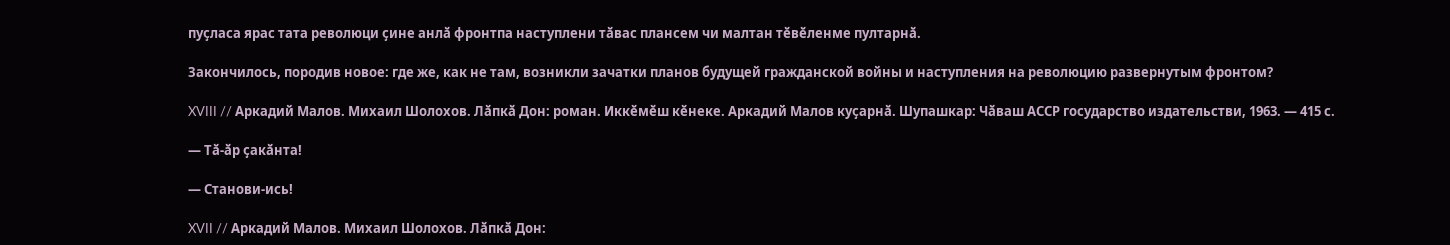пуҫласа ярас тата революци ҫине анлӑ фронтпа наступлени тӑвас плансем чи малтан тӗвӗленме пултарнӑ.

Закончилось, породив новое: где же, как не там, возникли зачатки планов будущей гражданской войны и наступления на революцию развернутым фронтом?

XVIII // Аркадий Малов. Михаил Шолохов. Лӑпкӑ Дон: роман. Иккӗмӗш кӗнеке. Аркадий Малов куҫарнӑ. Шупашкар: Чӑваш АССР государство издательстви, 1963. — 415 с.

— Тӑ-ӑр ҫакӑнта!

— Станови-ись!

XVII // Аркадий Малов. Михаил Шолохов. Лӑпкӑ Дон: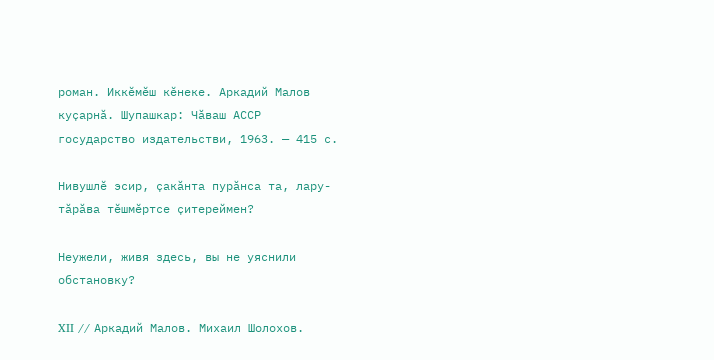роман. Иккӗмӗш кӗнеке. Аркадий Малов куҫарнӑ. Шупашкар: Чӑваш АССР государство издательстви, 1963. — 415 с.

Нивушлӗ эсир, ҫакӑнта пурӑнса та, лару-тӑрӑва тӗшмӗртсе ҫитереймен?

Неужели, живя здесь, вы не уяснили обстановку?

XII // Аркадий Малов. Михаил Шолохов.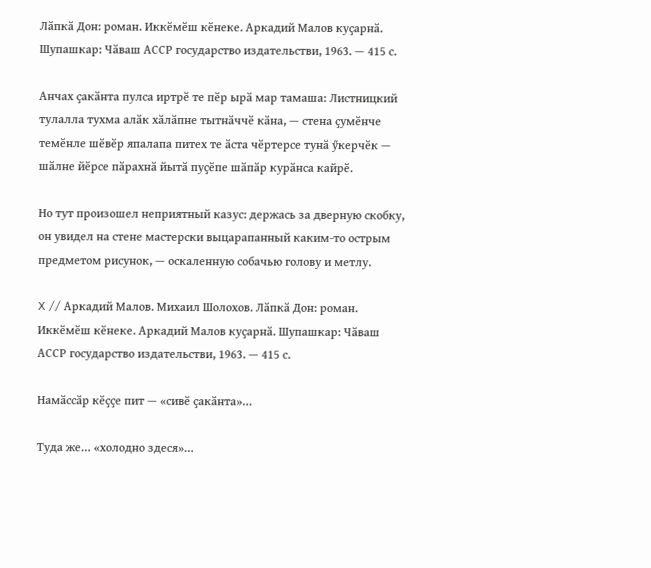Лӑпкӑ Дон: роман. Иккӗмӗш кӗнеке. Аркадий Малов куҫарнӑ. Шупашкар: Чӑваш АССР государство издательстви, 1963. — 415 с.

Анчах ҫакӑнта пулса иртрӗ те пӗр ырӑ мар тамаша: Листницкий тулалла тухма алӑк хӑлӑпне тытнӑччӗ кӑна, — стена ҫумӗнче темӗнле шӗвӗр япалапа питех те ӑста чӗртерсе тунӑ ӳкерчӗк — шӑлне йӗрсе пӑрахнӑ йытӑ пуҫӗпе шӑпӑр курӑнса кайрӗ.

Но тут произошел неприятный казус: держась за дверную скобку, он увидел на стене мастерски выцарапанный каким-то острым предметом рисунок, — оскаленную собачью голову и метлу.

X // Аркадий Малов. Михаил Шолохов. Лӑпкӑ Дон: роман. Иккӗмӗш кӗнеке. Аркадий Малов куҫарнӑ. Шупашкар: Чӑваш АССР государство издательстви, 1963. — 415 с.

Намӑссӑр кӗҫҫе пит — «сивӗ ҫакӑнта»…

Туда же… «холодно здеся»…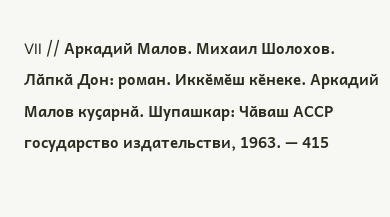VII // Аркадий Малов. Михаил Шолохов. Лӑпкӑ Дон: роман. Иккӗмӗш кӗнеке. Аркадий Малов куҫарнӑ. Шупашкар: Чӑваш АССР государство издательстви, 1963. — 415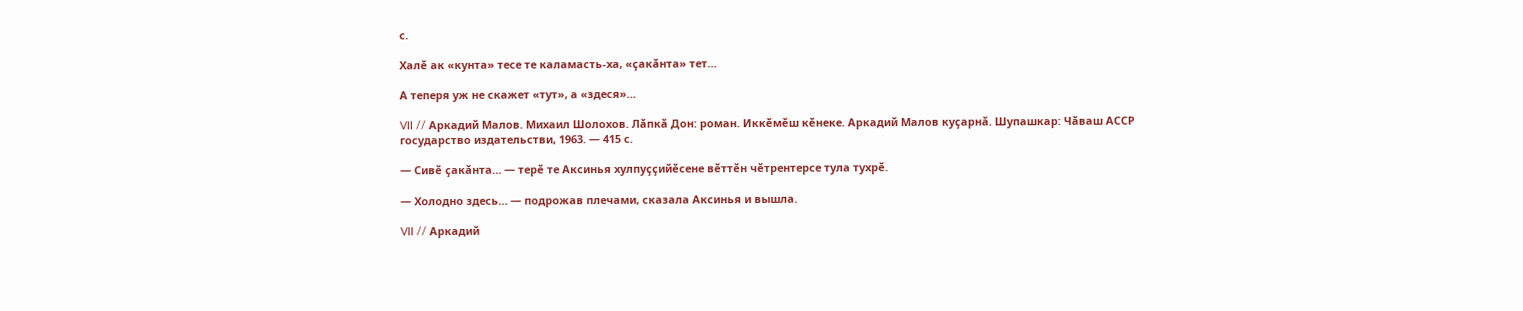с.

Халӗ ак «кунта» тесе те каламасть-ха, «ҫакӑнта» тет…

А теперя уж не скажет «тут», а «здеся»…

VII // Аркадий Малов. Михаил Шолохов. Лӑпкӑ Дон: роман. Иккӗмӗш кӗнеке. Аркадий Малов куҫарнӑ. Шупашкар: Чӑваш АССР государство издательстви, 1963. — 415 с.

— Сивӗ ҫакӑнта… — терӗ те Аксинья хулпуҫҫийӗсене вӗттӗн чӗтрентерсе тула тухрӗ.

— Холодно здесь… — подрожав плечами, сказала Аксинья и вышла.

VII // Аркадий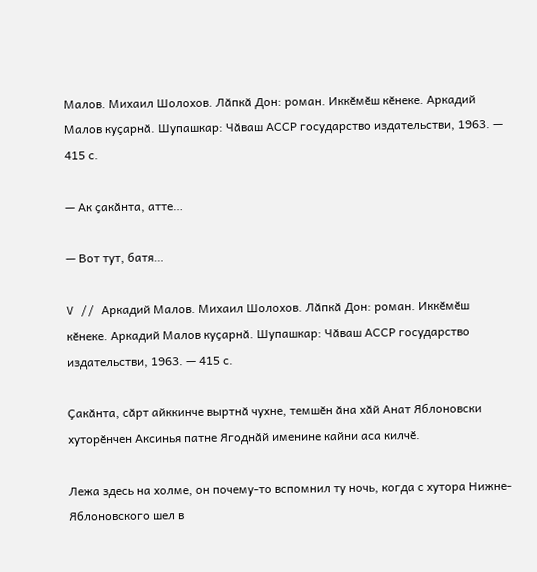Малов. Михаил Шолохов. Лӑпкӑ Дон: роман. Иккӗмӗш кӗнеке. Аркадий Малов куҫарнӑ. Шупашкар: Чӑваш АССР государство издательстви, 1963. — 415 с.

— Ак ҫакӑнта, атте…

— Вот тут, батя…

V // Аркадий Малов. Михаил Шолохов. Лӑпкӑ Дон: роман. Иккӗмӗш кӗнеке. Аркадий Малов куҫарнӑ. Шупашкар: Чӑваш АССР государство издательстви, 1963. — 415 с.

Ҫакӑнта, сӑрт айккинче выртнӑ чухне, темшӗн ӑна хӑй Анат Яблоновски хуторӗнчен Аксинья патне Ягоднӑй именине кайни аса килчӗ.

Лежа здесь на холме, он почему-то вспомнил ту ночь, когда с хутора Нижне-Яблоновского шел в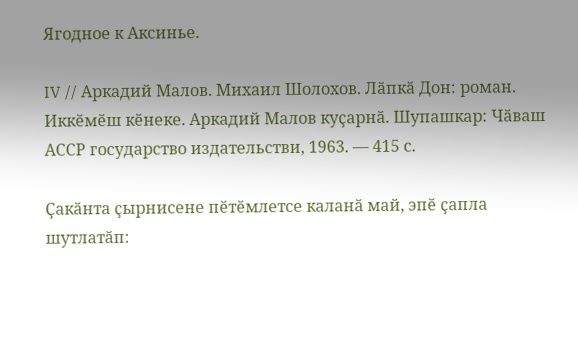Ягодное к Аксинье.

IV // Аркадий Малов. Михаил Шолохов. Лӑпкӑ Дон: роман. Иккӗмӗш кӗнеке. Аркадий Малов куҫарнӑ. Шупашкар: Чӑваш АССР государство издательстви, 1963. — 415 с.

Ҫакӑнта ҫырнисене пӗтӗмлетсе каланӑ май, эпӗ ҫапла шутлатӑп: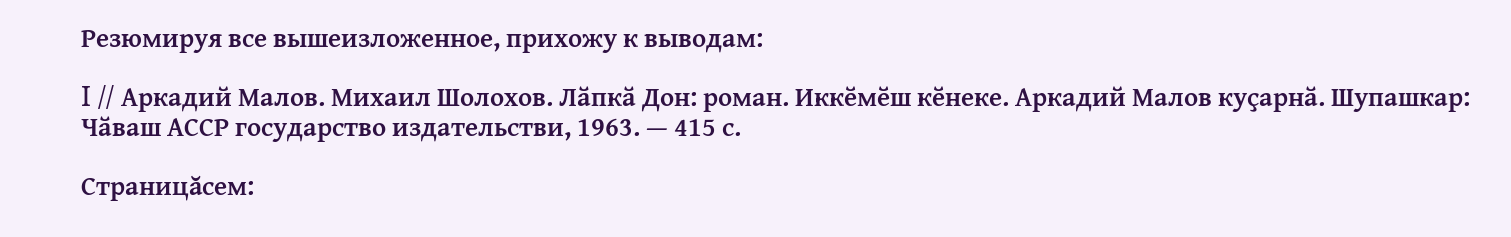Резюмируя все вышеизложенное, прихожу к выводам:

I // Аркадий Малов. Михаил Шолохов. Лӑпкӑ Дон: роман. Иккӗмӗш кӗнеке. Аркадий Малов куҫарнӑ. Шупашкар: Чӑваш АССР государство издательстви, 1963. — 415 с.

Страницăсем: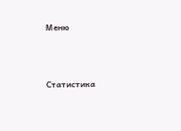Меню



Статистика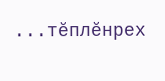...тĕплӗнрех